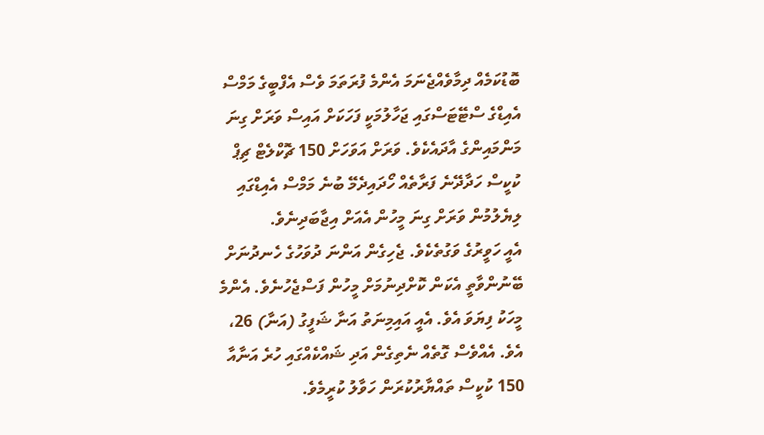ބޮޑުކަމެއް ދިމާވެއްޖެނަމަ އެންމެ ފުރަތަމަ ވެސް އެފްބީގެ މަމްސް އެއިޑްގެ ސްޓޭޓަސްގައި ޖަހާލުމަކީ ފަހަކަށް އައިސް ވަރަށް ގިނަ މަންމައިންގެ އާދައެކެވެ. ވަރަށް އަވަހަށް 150 ޗޮކްލެޓް ޗިޕް ކުކީސް ހަދާދޭނެ ފަރާތެއް ހޯދައިދެމޭ ބުނެ މަމްސް އެއިޑްގައި ލިޔެލުމުން ވަރަށް ގިނަ މީހުން އެއަށް އިޖާބަދިނެވެ.
އެއީ ހަވީރުގެ ވަގުތެކެވެ. ޖެހިގެން އަންނަ ދުވަހުގެ ހެނދުނަށް ބޭނުންވާތީ އެކަން ކޮށްދިނުމަށް މީހުން ފަސްޖެހުނެވެ. އެންމެ މީހަކު ފިޔަވަ އެވެ. އެއީ އައިމިނަތު އަނާ ޝަފީގު (އަނާ) 26، އެވެ. އެއްވެސް ގޮތެއް ނެތިގެން އަދި ޝައްކެއްގައި ހުރެ އަނާއާ 150 ކުކީސް ތައްޔާރުކުރަން ހަވާލު ކުރީމެވެ.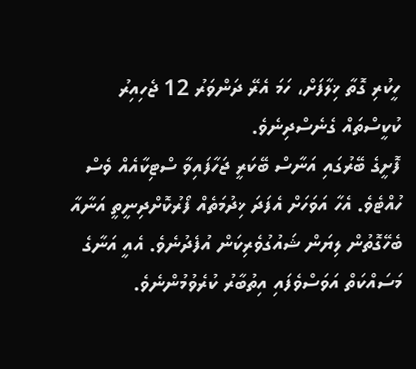ހީކުރި ގޮތާ ޚިލާފަށް، ހަމަ އެރޭ ދަންވަރު 12 ޖެހިއިރު ކުކީސްތައް ގެނެސްދިނެވެ.
ފޮށީގެ ބޭރުގައި އަނާސް ބޭކަރީ ޖަހާފައިވާ ސްޓިކާއެއް ވެސް ހުއްޓެވެ. އެހާ އަވަހަށް އެފަދަ ޚިދުމަތެއް ފޯރުކޮށްދިނީތީ އަނާއާ ބެހޭގޮތުން ލިޔަން ޝައުގުވެރިކަން އުފެދުނެވެ. އެއީ އަނާގެ މަސައްކަތް އަވަސްވެފައި އިތުބާރު ކުރެވުމުންނެވެ.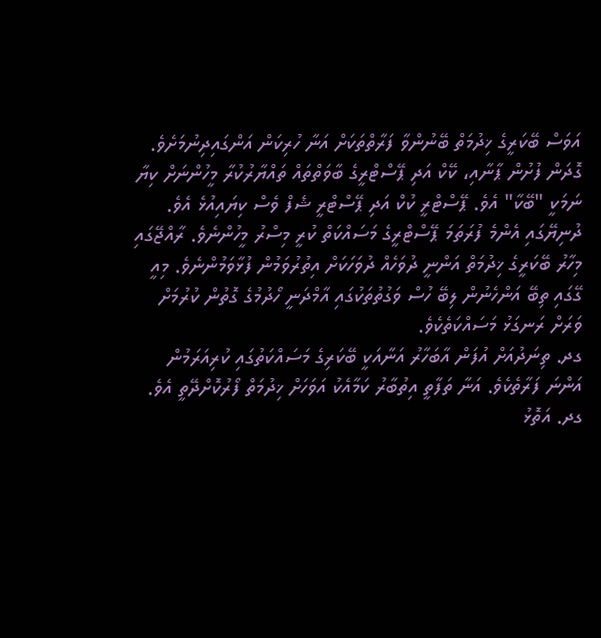އަވަސް ބޭކަރީގެ ޚިދުމަތް ބޭނުންވާ ފަރާތްތަކަށް އަނާ ހުރިކަން އަންގައިދިނުމަށެވެ.
ގޮދަން ފުށުން ޕާނާއި، ކޭކް އަދި ޕޭސްޓްރީގެ ބާވަތްތައް ތައްޔާރުކުރާ މީހުންނަށް ކިޔާ ނަމަކީ "ބޭކާ" އެވެ. ޕޭސްޓްރީ ކުކް އަދި ޕޭސްޓްރީ ޝެފް ވެސް ކިޔައިއުޅެ އެވެ.
ދުނިޔޭގައި އެންމެ ފުރަތަމަ ޕޭސްޓްރީގެ މަސައްކަތް ކުރީ މިސްރު މީހުންނެވެ. ރާއްޖޭގައި މިހާރު ބޭކަރީގެ ޚިދުމަތް އަންނީ ދުވަހެއް ދުވަހަކަށް އިތުރުވަމުން ފުޅާވަމުންނެވެ. މިއީ ގޭގައި ތިބޭ އަންހެނުން ލިބޭ ހުސް ވަގުތުތަކުގައި އާމްދަނީ ހޯދުމުގެ ގޮތުން ކުރުމަށް ވަރަށް ރަނގަޅު މަސައްކަތެކެވެ.
ގދ. ތިނަދުއަށް އުފަން އާބަހާރު އަނާއަކީ ބޭކަރިގެ މަސައްކަތުގައި ކުރިއަރަމުން އަންނަ ފަރާތެކެވެ. އަނާ ތަފާތީ އިތުބާރު ކަމާއެކު އަވަހަށް ޚިދުމަތް ފޯރުކޮށްދޭތީ އެވެ. ގދ. އަތޮޅު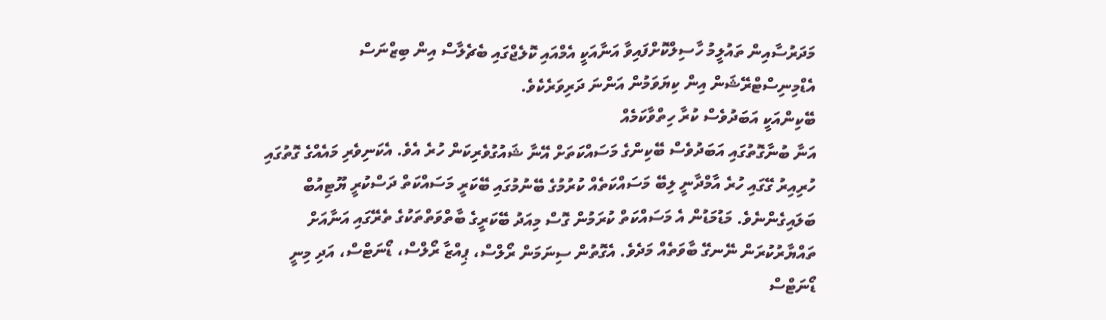މަދަރުސާއިން ތައުލީމު ހާސިލްކޮށްފައިވާ އަނާއަކީ އެމްއައި ކޮލެޖްގައި ބެޗެލާސް އިން ބިޒްނަސް އެޑްމިނިސްޓްރޭޝަން އިން ކިޔަވަމުން އަންނަ ދަރިވަރެކެވެ.
ބޭކިންއަކީ އަބަދުވެސް ކުރާ ހިތްވާކަމެއް
އަނާ ބުނާގޮތުގައި އަބަދުވެސް ބޭކިންގެ މަސައްކަތަށް އޭނާ ޝައުގުވެރިކަން ހުރެ އެވެ. އެކަނިވެރި މައެއްގެ ގޮތުގައި ހުރިއިރު ގޭގައި ހުރެ އާމްދާނީ ލިބޭ މަސައްކަތެއް ކުރުމުގެ ބޭނުމުގައި ބޭކަރީ މަސައްކަތް ދަސްކުރީ ޔޫޓިއުބް ބަލައިގެންނެވެ. މަޑުމަޑުން އެ މަސައްކަތް ކުރަމުން ގޮސް މިއަދު ބޭކަރީގެ ބާތްވަތްތަކުގެ ތެރޭގައި އަނާއަށް ތައްޔާރުކުރަން ނޭނގޭ ބާވަތެއް މަދެވެ. އެގޮތުން ސިނަމަން ރޯލްސް، ޕިއްޒާ ރޯލްސް، ޑޯނަޓްސް، އަދި މިނީ ޑޯނަޓްސް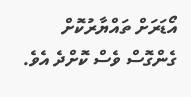އޯޑަރަށް ތައްޔާރުކޮށް ގެންގޮސް ވެސް ކޮށްދެ އެވެ.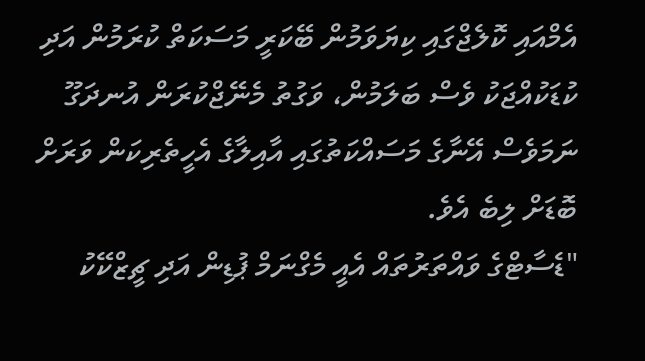އެމްއައި ކޮލެޖްގައި ކިޔަވަމުން ބޭކަރީ މަސަކަތް ކުރަމުން އަދި ކުޑަކުއްޖަކު ވެސް ބަލަމުން، ވަގުތު މެނޭޖްކުރަން އުނދަގޫ ނަމަވެސް އޭނާގެ މަސައްކަތުގައި އާއިލާގެ އެހީތެރިކަން ވަރަށް ބޮޑަށް ލިބެ އެވެ.
"ޑެސާޓްގެ ވައްތަރުތައް އެއީ މެގްނަމް ޕުޑިން އަދި ޗީޒްކޭކު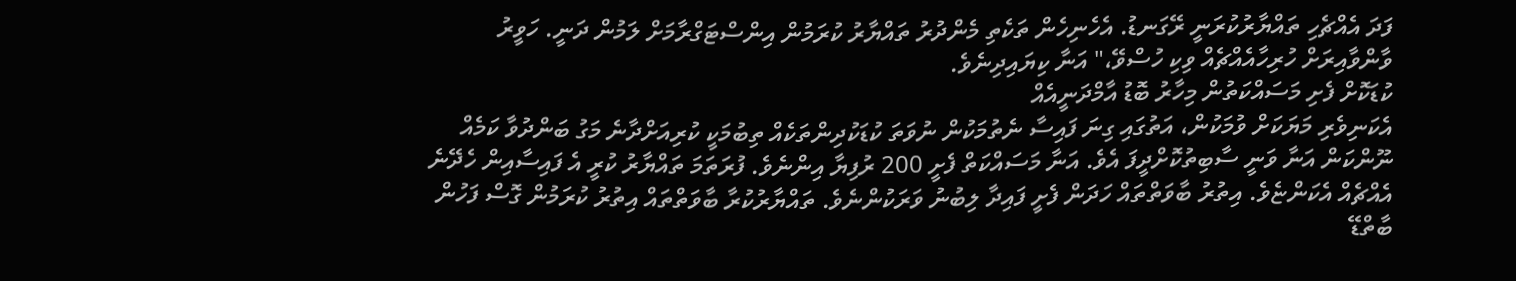ފަދަ އެއްޗެހި ތައްޔާރުކުރަނީ ރޭގަނޑު. އެހެނިހެން ތަކެތި މެންދުރު ތައްޔާރު ކުރަމުން އިންސްޓަގްރާމަށް ލަމުން ދަނީ. ހަވީރު ވާންވާއިރަށް ހުރިހާއެއްޗެއް ވިކި ހުސްވޭ،" އަނާ ކިޔައިދިނެވެ.
ކުޑަކޮށް ފެށި މަސައްކަތުން މިހާރު ބޮޑު އާމްދަނީއެއް
އެކަނިވެރި މަޔަކަށް ވުމަކުން، އަތުގައި ގިނަ ފައިސާ ނެތުމަކުން ނުވަތަ ކުޑަކުދިންތަކެއް ތިބުމަކީ ކުރިއަށްދާނެ މަގު ބަންދުވާ ކަމެއް ނޫންކަން އަނާ ވަނީ ސާބިތުކޮށްދީފަ އެވެ. އަނާ މަސައްކަތް ފެށީ 200 ރުފިޔާ އިންނެވެ. ފުރަތަމަ ތައްޔާރު ކުރީ އެ ފައިސާއިން ހެދޭނެ އެއްޗެއް އެކަންޏެވެ. އިތުރު ބާވަތްތައް ހަދަން ފެށީ ފައިދާ ލިބުނު ވަރަކުންނެވެ. ތައްޔާރުކުރާ ބާވަތްތައް އިތުރު ކުރަމުން ގޮސް ފަހުން ބާތްޑޭ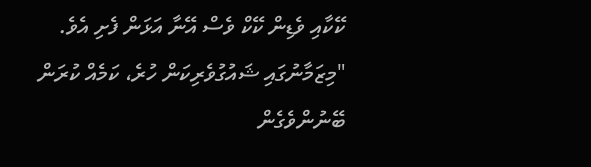ކޭކާއި ވެޑިން ކޭކް ވެސް އޭނާ އަޅަން ފެށި އެވެ.
"މިޒަމާނުގައި ޝައުގުވެރިކަން ހުރެ، ކަމެއް ކުރަން ބޭނުންވެގެން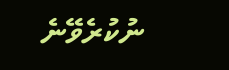ނުކުރެވޭނެ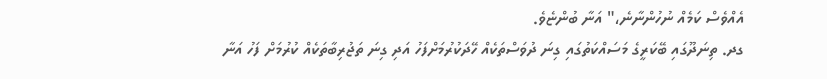އެއްވެސް ކަމެއް ނުހުންނާނެ،" އަނާ ބުންޏެވެ.
ގދ. ތިނަދޫގައި ބޭކަރީގެ މަސައްކަތުގައި ގިނަ ދުވަސްތަކެއް ހޭދަކުރުމަށްފަހު އަދި ގިނަ ތަޖުރިބާތަކެއް ކުރުމަށް ފަހު އަނާ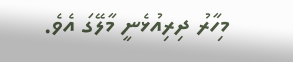މިހާރު ދިރިއުޅެނީ މާލޭގަ އެވެ.